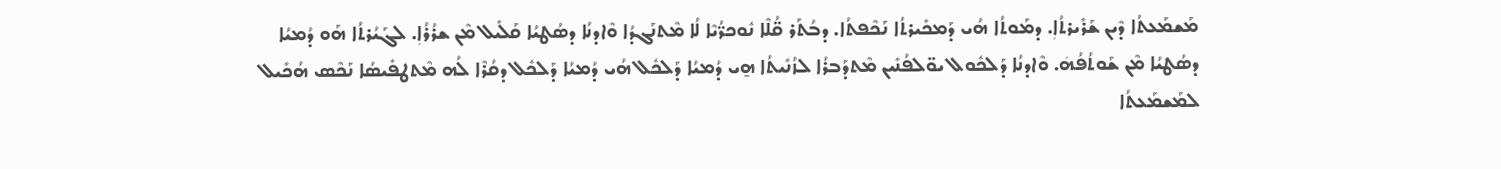ܡܰܫܡܰܥܬܳܐ ܕܶܝܢ ܫܰܪܺܝܪܬܳܐܼ. ܕܡܰܘܬܳܐ ܗܳܝ ܕܰܡܟܺܝܪܬܳܐ ܢܰܟܶܦܬܳܐ. ܕܒܳܬܰܪ ܩ̈ܳܠܶܐ ܢܽܘܟܪ̈ܳܝܶܐ ܠܳܐ ܡܶܬܢܰܓܕܳܐ ܘܶܐܕܢܳܐ ܕܣܳܛܝܳܐ ܩܰܠܺܝܠ ܡܶܢ ܫܪܳܪܳܐܼ. ܠܓܰܝܳܪܬܳܐ ܗܰܘ ܕܳܡܝܳܐ ܕܣܳܛܝܳܐ ܡܶܢ ܫܰܘܬܳܦܳܗܿ. ܘܶܐܕܢܳܐ ܕܰܠܟܽܘܠ ܝܘ̈ܠܦܳܢܺܝܢ ܡܶܬܕܰܒܪܳܐ ܠܙܳܢܺܝܬܳܐ ܗ̱ܝ ܕܳܡܝܳܐ ܕܰܠܟܽܠ ܗܳܝ ܕܳܡܝܳܐ ܕܰܠܟܽܠ ܕܩܳܪܶܐ ܠܳܗ ܡܶܬܛܦܺܝܣܳܐ ܢܰܟܶܣ ܗܳܟܺܝܠ ܠܡܰܫܡܰܥܬܳܐ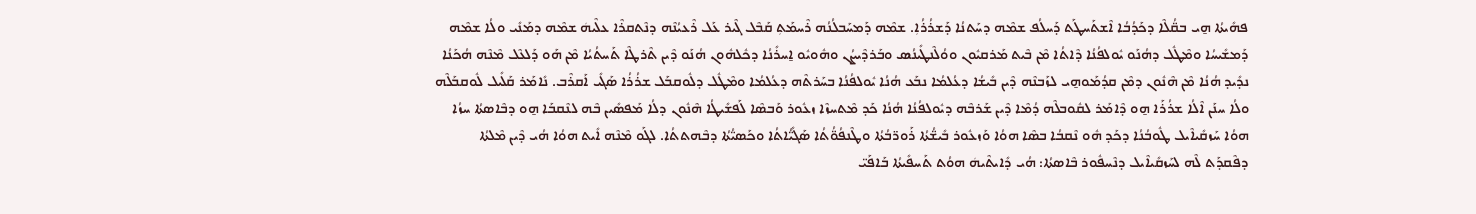ܦܗܺܝܬܳܐ ܗ̱ܝ ܒܩ̈ܳܠܶܐ ܕܟܰܕܳܒܳܐ ܐܶܫܬܰܚܛܰܬ ܕܰܚܠܳܦ ܫܡܶܗ ܕܚܰܬܢܳܐ ܕܰܫܪܳܪܳܐܼ. ܫܡܶܗ ܕܰܡܚܰܒܠܳܢܳܗ ܪܶܚܡܰܬܼ ܩܰܒܶܠ ܓܶܝܪ ܥܰܠ ܪܶܥܝܳܢܶܗ ܕܢܶܬܩܪܶܐ ܥܠܶܝܗܿ ܫܡܶܗ ܕܡܰܢܺܝ ܘܠܳܐ ܫܡܶܗ ܕܰܡܫܺܝܚܳܐ ܘܡܶܛܽܠ ܕܗܳܢܰܘ ܝܽܘܠܦܳܢܳܐ ܕܶܐܬܳܐ ܡܶܢ ܒܶܝܬ ܡܰܪܩܝܽܘܢ ܘܘܳܠܶܢܛܺܝܢܳܣ ܘܒܰܪܕܶܝܨܳܢ ܘܗܽܘܝܽܘ ܐ̱ܚܪܺܢܳܐ ܕܟܽܠܗܽܘܢ ܗܳܢܰܘ ܕܶܝܢ ܬܶܪܛܶܐ ܬܰܚܬܳܝܳܐ ܡܶܢ ܗܰܘ ܕܰܠܥܶܠ ܡܶܢܶܗ ܗܳܟܰܢܳܐ ܢܕܺܝܕ ܗܳܢܳܐ ܡܶܢ ܗܶܢܽܘܢ ܕܡܶܢ ܩܕܳܡܰܘܗ̱ܝ ܠܙܰܒܢܶܗ ܕܶܝܢ ܒܺܝܫܳܐ ܕܥܳܠܡܳܐ ܢܒܰܥ ܗܳܢܳܐ ܝܽܘܠܦܳܢܳܐ ܒܚܰܪܬܶܗ ܕܥܳܠܡܳܐ ܘܡܶܛܽܠ ܕܠܽܘܩܒܰܠ ܫܪܳܪܳܐ ܣܰܓܺܝ ܐܰܩܪܶܒ. ܢܺܐܡܰܪ ܩܰܠܺܝܠ ܠܽܘܩܒܰܠܶܗ ܘܠܳܐ ܚܢܰܢ ܐܶܠܳܐ ܫܪܳܪܰܐ ܗ̱ܘ ܕܶܐܡܰܪ ܠܩܽܘܒܠܶܗ ܕܳܡܶܐ ܕܶܝܢ ܫܰܪܒܶܗ ܕܝܽܘܠܦܳܢܳܐ ܗܳܢܳܐ ܟܰܕ ܡܶܬܚܙܶܐ ܙܥܽܘܪ ܘܰܒܣܶܐ ܠܰܦܫܺܝܛܳܐ ܗܶܢܽܘܢ ܕܠܳܐ ܡܰܦܣܺܝܢ ܒܶܗ ܠܢܶܩܒܰܐ ܗ̱ܘ ܕܒܶܐܣܬܳܐ ܚܙܳܐ ܗܘܳܐ ܚܰܙܩܺܝܐܶܝܠ ܛܽܘܒܳܢܳܐ ܕܟܰܕ ܗܽܘ ܢܶܩܒܳܐ ܒܣܶܐ ܗܘܳܐ ܘܰܙܥܽܘܪ ܒܺܝܫ̈ܳܬܳܐ ܪܰܘܪ̈ܒܳܬܳܐ ܘܛܶܢܦܳܘ̈ܳܬܳܐ ܣܰܓܺܝ̈ܳܐܬܳܐ ܘܟܰܣܝ̈ܳܬܳܐ ܕܒܶܗܬܬܳܐ. ܠܓܰܘ ܡܶܢܶܗ ܐܺܝܬ ܗܘܳܐ ܗܳܝ ܕܶܝܢ ܡܶܠܬܳܐ ܕܦܶܩܕܰܬ ܠܶܗ ܠܚܰܙܩܺܝܐܶܝܠ ܕܢܶܚܦܽܘܪ ܒܶܐܣܬܳܐ: ܗܳܝ ܕܺܐܝܬܶܝܗܿ ܗܘܳܬ ܬܰܚܦܺܝܬܳܐ ܒܰܐܦܰܝ̈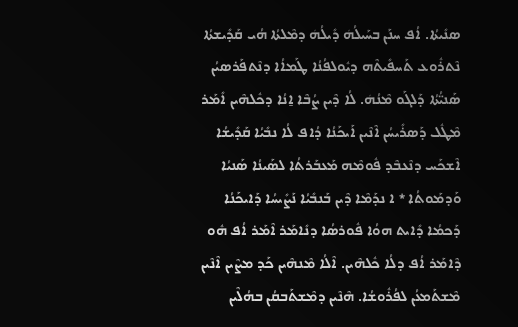ܣܢܺܝܬܳܐ. ܐܳܦ ܚܢܰܢ ܒܚܰܝܠܳܗܿ ܕܺܝܠܳܗܿ ܕܡܶܠܬܳܐ ܗܳܝ ܩܰܕܺܝܫܬܳܐ ܢܶܬܪܽܘܥ ܬܰܚܦܺܝܬܶܗ ܕܝܽܘܠܦܳܢܳܐ ܛܰܡܐܳܐ ܕܢܶܬܦܰܪܣܝܳܢ ܣܰܢܝ̈ܳܬܳܐ ܕܰܠܓܰܘ ܡܶܢܳܗܿ. ܠܳܐ ܕܶܝܢ ܨܳܒܶܐ ܐ̱ܢܳܐ ܕܟܽܠܗܶܝܢ ܐܺܡܰܪ ܡܶܛܽܠ ܕܰܣܪܺܝܚܳܢ ܐܶܢܶܝܢ ܐܰܝܟܰܢܳܐ ܕܳܐܦ ܠܳܐ ܢܒܺܝܳܐ ܩܰܕܺܝܫܳܐ ܐܶܫܟܰܚ ܕܢܶܥܒܶܕ ܦܽܘܡܶܗ ܡܰܥܒܰܪܬܳܐ ܠܣܰܝܢܳܐ ܣܰܢܝܳܐ ܘܰܕܡܰܘܬܳܐ * ܐ ܢܕܰܡܶܐ ܕܶܝܢ ܒܰܢܒܺܝܳܐ ܢܰܨܺܝܚܳܐ ܕܰܐܝܟܰܢܳܐ ܕܰܟܡܳܐ ܕܺܐܝܬ ܗܘܳܐ ܦܽܘܪܣܳܐ ܕܢܺܐܡܰܪ ܐܶܡܰܪ ܐܳܦ ܗܽܘ ܕܶܐܡܰܪ ܐܳܦ ܕܠܳܐ ܟܽܠܗܶܝܢ. ܐܶܠܳܐ ܡܶܢܗܶܝܢ ܟܰܕ ܡܨܶܝܢ ܐܶܢܶܝܢ ܡܶܫܬܰܡܥܳܢ ܠܦܳܪܽܘܫܳܐ. ܗܶܢܶܝܢ ܕܡܶܫܬܰܒܩܳܢ ܒܗܳܠܶܝܢ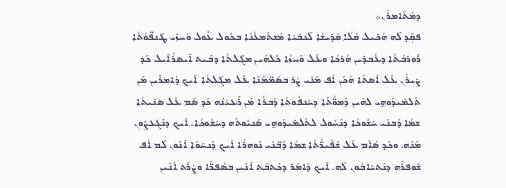ܕܡܶܬܰܐܡܪܳܢ܀
ܦܩܼܰܕ ܠܶܗ ܗܳܟܺܝܠ ܩܳܠܳܐ ܩܰܕܺܝܫܳܐ ܠܰܢܒܺܝܳܐ ܡܶܫܬܰܡܥܳܢܳܐ ܒܟܽܘܠ ܥܽܘܠ ܘܰܚܙܺܝ ܛܰܢܦ̈ܘܳܬܳܐ ܪܰܘܪܒܳܬܳܐ ܕܥܳܒܕܺܝܢ ܗܳܪܟܳܐ ܘܥܰܠ ܘܰܚܙܳܐ ܟܽܠܗܶܝܢ ܡܓܰܠܬܳܐ ܕܒܶܝܬ ܐܺܝܣܪܳܐܶܝܠ ܟܰܕ ܨܺܝܪܳܢ ܥܰܠ ܐܶܣܬܳܐ ܗܳܟܰܢ ܐܳܦ ܡܰܢܺܝ ܨܳܪ ܒܣܰܡ̈ܡܳܢܶܐ ܥܰܠ ܡܓܰܠܬܳܐ ܐܰܝܟ ܕܳܐܡܪܺܝܢ ܡܶܢ ܬܰܠܡܺܝܕܰܘܗ̱ܝ ܠܗܶܝܢ ܕܶܡܘ̈ܳܬܳܐ ܕܚܰܢܦܽܘܬܳܐ ܕܰܒܪܳܐ ܡܶܢ ܪܶܥܝܳܢܶܗ ܟܰܕ ܣܳܡ ܥܰܠ ܣܢܺܝܬܳܐ ܫܡܳܐ ܕܰܒܢܰܝ ܚܶܫܽܘܟܳܐ ܕܢܶܚܽܘܠ ܠܬܰܠܡܺܝܕܰܘܗ̱ܝ ܣܰܢܝܽܘܬܶܗ ܕܚܶܫܽܘܟܳܐ. ܐܰܝܟ ܕܢܶܓܥܨܽܘܢ ܡܶܢܶܗ. ܘܟܰܕ ܣܳܐܶܡ ܥܰܠ ܫܰܦܺܝܪ̈ܳܬܳܐ ܫܡܳܐ ܕܰܒ̈ܢܰܝ ܢܽܘܗܪܳܐ ܐܰܝܟ ܕܰܢܚܰܘܶܐ ܐܶܢܽܘܢ ܠܰܡ ܐܳܦ ܫܽܘܦܪܶܗ ܕܢܶܬܝܰܐܒܽܘܢ ܠܶܗ. ܐܰܝܟ ܕܶܐܡܰܪ ܕܟܶܬܒܰܬ ܐܶܢܶܝܢ ܒܣܳܦܪ̈ܶܐ ܘܨܳܪܰܬ ܐܶܢܶܝܢ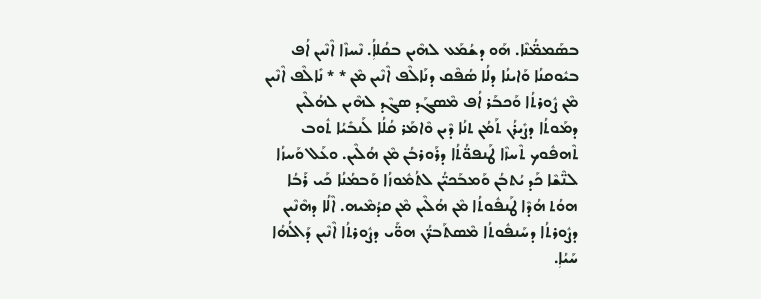ܒܣܰܡܡ̈ܳܢܶܐ. ܗܰܘ ܕܫܳܡܰܥ ܠܗܶܝܢ ܒܩܳܠܐܼܳ. ܢܶܚܙܶܐ ܐܶܢܶܝܢ ܐܳܦ ܒܝܽܘܩܢܳܐ ܘܰܐܝܢܳܐ ܕܠܳܐ ܣܳܦܶܩ ܕܢܰܐܠܶܦ ܐܶܢܶܝܢ ܡܶܢ * * ܢܺܐܠܶܦ ܐܶܢܶܝܢ ܡܶܢ ܨܽܘܪܬܳܐ ܘܰܟܒܰܪ ܐܳܦ ܡܶܣܓܰܕ ܣܓܶܕ ܠܗܶܝܢ ܠܗܳܠܶܝܢ ܕܡܰܘܬܳܐ ܕܨܺܝܪܳܢ ܬܰܡܳܢ ܬܢܳܐ ܕܶܝܢ ܘܶܐܡܰܪ ܩܳܠܳܐ ܠܰܢܒܺܝܳܐ ܬܽܘܒ ܬܶܗܦܽܘܟ ܬܶܚܙܶܐ ܛܰܢܦܘ̈ܳܬܳܐ ܕܪܰܘܪܒܳܢ ܡܶܢ ܗܳܠܶܝܢ. ܘܥܰܠ ܘܰܚܙܳܐ ܠܢ̈ܶܫܶܐ ܟܰܕ ܝܳܬܒܳܢ ܘܰܡܒܰܟܝ̈ܳܢ ܠܬܳܡܽܘܙܳܐ ܘܰܒܡܳܢܳܐ ܟܰܝ ܪܰܒܳܐ ܗܘܳܬ ܗܳܕܶܐ ܛܰܢܦܽܘܬܳܐ ܡܶܢ ܗܳܠܶܝܢ ܡܶܢ ܩܕܳܡܶܝܗ. ܐܶܠܳܐ ܕܗܶܢܶܝܢ ܕܨܽܘܪܬܳܐ ܕܚܰܢܦܽܘܬܳܐ ܡܶܣܬܰܒܪ̈ܳܢ ܗܘ̈ܰܝ ܕܨܽܘܪܬܳܐ ܐܶܢܶܝܢ ܕܰܐܠܳܗܳܐ ܚܰܝܳܐܼ.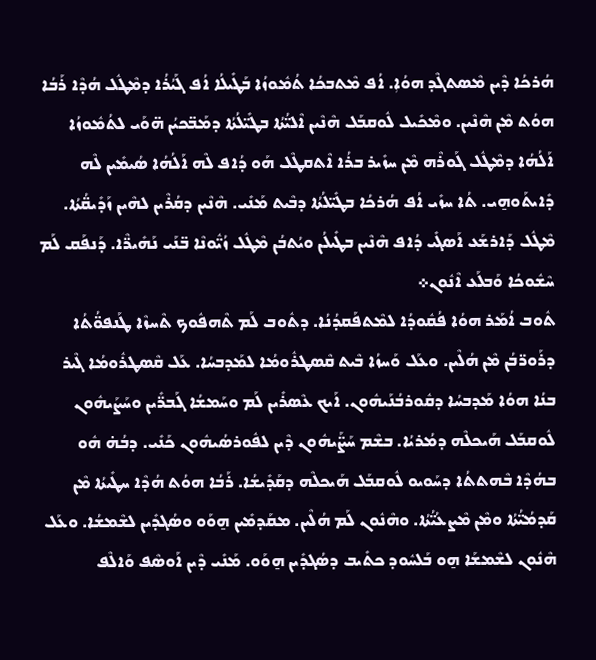ܗܳܪܟܳܐ ܕܶܝܢ ܡܶܣܬܓܶܕ ܗܘܳܐܼ. ܐܳܦ ܡܶܬܒܟܳܐ ܬܳܡܽܘܙܳܐ ܒܰܛܺܝܠܳܐ ܐܳܦ ܓܰܝܳܪܳܐ ܕܡܶܛܽܠ ܗܳܕܶܐ ܪܰܒܳܐ ܗܘܳܬ ܡܶܢ ܗܶܢܶܝܢ. ܘܡܶܟܺܝܠ ܠܽܘܩܒܰܠ ܗܶܢܶܝܢ ܐܶܠܝ̈ܳܬܳܐ ܒܛܺܝ̈ܠܳܬܳܐ ܕܡܰܒ̈ܟܝܳܢ ܗ̈ܘܰܝ ܠܬܳܡܽܘܙܳܐ ܐܰܠܳܗܳܐ ܕܡܶܛܽܠ ܓܰܘܪܶܗ ܡܶܢ ܚܙܺܝܪ ܒܪܳܐ ܐܶܬܩܛܶܠ ܗܰܘ ܕܳܐܦ ܠܶܗ ܐܰܠܳܗܳܐ ܣܳܝܡܺܝܢ ܠܶܗ ܕܺܐܝܬܰܘܗ̱ܝ. ܬܳܐ ܚܙܺܝ ܐܳܦ ܗܳܪܟܳܐ ܒܛܺܝ̈ܠܳܬܳܐ ܕܒܶܝܬ ܡܰܢܺܝ. ܗܶܢܶܝܢ ܕܩܳܪܶܝܢ ܠܗܶܝܢ ܙܰܕܺܝܩ̈ܳܬܳܐ. ܡܶܛܽܠ ܕܰܐܪܫܰܥ ܐܰܣܓܺܝ ܕܳܐܦ ܗܶܢܶܝܢ ܒܛܺܝܠܳܢ ܘܝܳܬܒܳܢ ܡܶܛܽܠ ܙܳܝ̈ܽܘܢܶܐ ܒ̈ܢܰܝ ܢܰܗܺܝܪ̈ܶܐ. ܕܰܢܦܰܩ ܠܰܡ ܚܶܫܽܘܟܳܐ ܘܰܒܠܰܥ ܐܶܢܽܘܢ܀
ܬܽܘܒ ܐܳܡܰܪ ܗܘܳܐ ܦܳܩܽܘܕܳܐ ܠܡܶܬܦܰܩܕܳܢܳܐ. ܕܬܽܘܒ ܠܰܡ ܬܶܗܦܽܘܟ ܬܶܚܙܶܐ ܛܰܢܦܘ̈ܳܬܳܐ ܕܪܰܘܪ̈ܒܳܢ ܡܶܢ ܗܳܠܶܝܢ. ܘܥܰܠ ܘܰܚܙܳܐ ܒܶܝܬ ܩܶܣܛܪܽܘܡܳܐ ܠܡܰܕܒܚܳܐ. ܥܰܠ ܩܶܣܛܪܽܘܡܳܐ ܓܶܝܪ ܒܢܳܐ ܗܘܳܐ ܡܰܕܒܚܳܐ ܕܩܽܘܪܒܳܢܰܝܗܽܘܢ. ܐܰܝܟ ܥܶܣܪܺܝܢ ܠܰܡ ܘܚܰܡܫܳܐ ܓܰܒܪ̈ܺܝܢ ܘܚܰܨܰܝܗܽܘܢ ܠܽܘܩܒܰܠ ܗܰܝܟܠܶܗ ܕܡܳܪܝܳܐ. ܒܫܶܡ ܚܰܨ̈ܰܝܗܽܘܢ ܕܶܝܢ ܠܦܽܘܪܣܳܝܗܽܘܢ ܟܰܢܺܝ. ܕܒܳܗ̇ ܗܽܘ ܒܗܳܕܶܐ ܒܶܗܬܬܳܐ ܕܚܰܘܝܘ ܠܽܘܩܒܰܠ ܗܰܝܟܠܶܗ ܕܩܰܕܺܝܫܳܐ. ܪܰܒܳܐ ܗܘܳܬ ܗܳܕܶܐ ܚܛܺܝܬܳܐ ܡܶܢ ܩܰܕܡܳܝ̈ܳܬܳܐ ܘܡܶܢ ܡܶܨܥܳܝ̈ܳܬܳܐ. ܘܗܶܢܽܘܢ ܠܰܡ ܗܳܠܶܝܢ. ܡܩܰܕܡܺܝܢ ܗ̱ܘܰܘ ܘܣܳܓܕܺܝܢ ܠܫܶܡܫܳܐ. ܘܥܰܠ ܗܶܢܽܘܢ ܠܫܶܡܫܰܐ ܗ̱ܘ ܒܰܠܚܽܘܕ ܟܬܺܝܒ ܕܣܳܓܕܺܝܢ ܗ̱ܘܰܘ. ܡܰܢܺܝ ܕܶܝܢ ܐܰܘܣܶܦ ܘܰܐܠܶܦ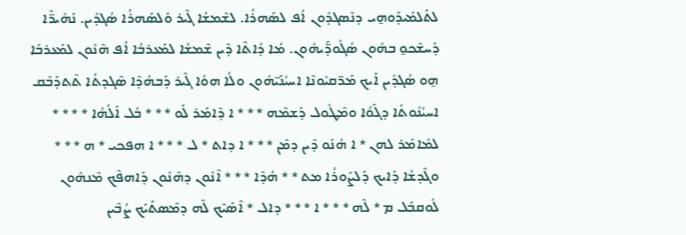ܠܬܰܠܡܺܝܕܰܘܗ̱ܝ ܕܢܶܣܓܕܽܘܢ ܐܳܦ ܠܣܰܗܪܳܐ. ܠܫܶܡܫܳܐ ܓܶܝܪ ܘܰܠܣܰܗܪܳܐ ܣܳܓܕܺܝܢ. ܢܰܗܺܝܪ̈ܶܐ ܕܰܚܫܶܟܘ̱ ܒܗܽܘܢ ܣܳܓܽܘܕ̈ܰܝܗܽܘܢ. ܡܳܐ ܕܳܐܬܶܐ ܕܶܝܢ ܫܶܡܫܳܐ ܠܡܰܥܪܒܳܐ ܐܳܦ ܗܶܢܽܘܢ ܠܡܰܥܪܒܰܐ ܗ̱ܘ ܣܳܓܕܺܝܢ ܐܰܝܟ ܡܰܪ̈ܩܝܽܘܢܶܐ ܐܚܝܳܢܰܝ̈ܗܽܘܢ ܘܠܳܐ ܗܘܳܐ ܓܶܝܪ ܕܰܒܗܳܕܶܐ ܣܶܓܕܬܳܐ ܬܶܬܕܰܒܰܩ ܐܚܝܳܢܽܘܬܳܐ ܕܓܰܘܳܐ ܘܡܶܛܽܘܠ ܕܰܫܡܶܗ * * * ܐ ܕܶܐܡܰܪ ܠܰܘ * * * ܒܳܠ ܐܰܠܳܗܳܐ * * * * ܠܡܺܐܡܰܪ ܠܗܢ * ܐ ܗܳܢܰܘ ܕܶܝܢ ܕܡܶܢ * * * ܐ ܕܐܬ * ܠ * * * ܐ ܗܦܟܝ * ܗ * * * ܘܓܶܕܫܳܐ ܕܰܐܝܟ ܕܰܠܨܰܘܪܳܐ ܡܬ * * ܗܳܕܶܐ * * * ܐܶܢܽܘܢ ܕܗܶܢܽܘܢ ܕܰܐܗܦܶܟ ܡܶܢܗܽܘܢ ܠܽܘܩܒܰܠ ܡ * ܠܶܗ * * * ܐ * * * ܕܐܠ * ܐܶܣܰܝܶܟ ܠܶܗ ܕܡܶܣܬܰܝܰܟ ܨܳܒܶܝܢ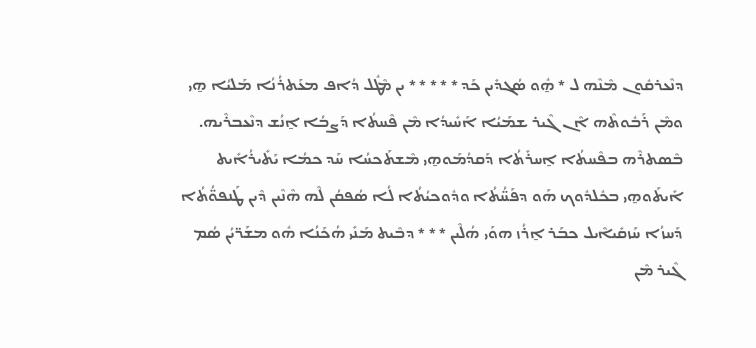ܕܢܶܥܪܩܽܘܢ ܡܶܢܶܗ ܠ * ܗ̱ܽܘ ܣܳܓܕܺܝܢ ܟܰܕ * * * * * ܝܢ ܡܶܛܽܠ ܕܳܐܦ ܡܥܰܬܪܳܢܳܐ ܡܰܠܝܳܐ ܗ̱ܝ ܘܡܶܢ ܪܰܒܽܘܬܶܗ ܐܶܢ ܓܶܝܪ ܫܡܰܝܳܐ ܐܰܚܺܝܕܳܐ ܡܶܢ ܦܶܚܬܳܐ ܕܰܨܒܳܐ ܐ̱ܢܳܫ ܕܢܶܥܒܪܶܝܗ. ܒܶܣܬܪܶܗ ܒܦܶܚܬܳܐ ܐ̱ܚܪܺܬܳܐ ܕܰܩܕܳܡܰܘܗ̱ܝ ܡܶܫܬܰܟܚܳܐ ܚܰܕ ܟܡܳܐ ܝܰܬܺܝܪܳܐܺܝܬ ܐܺܝܬܰܘܗ̱ܝ ܒܟܽܠܕܽܘܟ ܗܰܘ ܕܦܰܚ̈ܳܬܳܐ ܘܕܽܘܟܝܳܬܳܐ ܠܳܐ ܣܳܦܩܳܢ ܠܶܗ ܗܶܢܶܝܢ ܕܶܝܢ ܛܰܢܦܘ̈ܳܬܳܐ ܕܰܚܙܳܐ ܚܰܙܩܺܝܐܶܝܠ ܟܒܰܪ ܐ̱ܪܳܙ ܗܘܰܝ ܗܳܠܶܝܢ * * * ܕܒܶܝܬ ܡܰܢܺܝ ܗܳܟܰܢܳܐ ܗܽܘ ܡܫܰܪ̈ܝܳܢ ܣܳܡ ܓܶܝܪ ܡܶܢ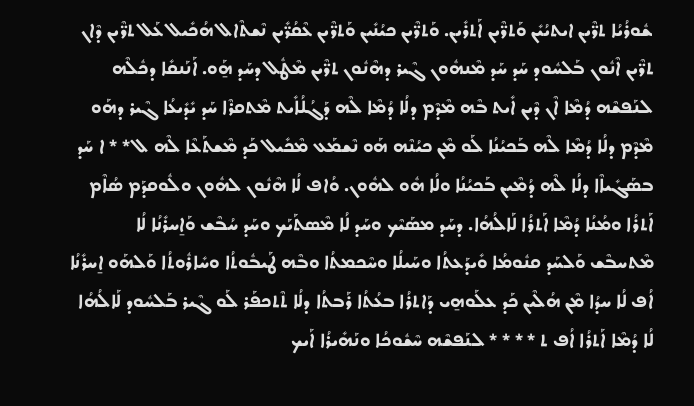ܫܽܘܪܳܝܳܐ ܬܪ̈ܶܝܢ ܐܝܬܝܳܝܺܢ ܘܰܬܪ̈ܶܝܢ ܐܰܬܪܺܝܢ. ܘܰܬܪ̈ܶܝܢ ܟܝܳܢܺܝܢ ܘܰܬܪ̈ܶܝܢ ܥܶܩܳܪ̈ܺܝܢ ܢܶܫܬܶܐܠ ܗܳܟܺܝܠ ܥܰܠ ܬܪ̈ܶܝܢ ܕܶܐܢ ܬܪ̈ܶܝܢ ܐܶܢܽܘܢ ܒܰܠܚܽܘܕ ܚܰܕ ܚܰܕ ܡܶܢܗܽܘܢ ܓܶܝܪ ܕܗܶܢܽܘܢ ܬܪ̈ܶܝܢ ܡܶܛܽܠ ܕܚܰܕ ܗ̱ܰܘ. ܐܰܢܰܢܩܺܐ ܕܟܽܠܶܗ ܠܢܰܦܫܶܗ ܕܳܡܶܐ ܐܶܢ ܕܶܝܢ ܐܺܝܬ ܒܶܗ ܡܶܕܶܡ ܕܠܳܐ ܕܳܡܶܐ ܠܶܗ ܕܰܓܳܠܳܐܺܝܬ ܡܶܬܩܪܶܐ ܚܰܕ ܝܺܕܺܝܥܳܐ ܓܶܝܪ ܕܗܰܘ ܡܶܕܶܡ ܕܠܳܐ ܕܳܡܶܐ ܠܶܗ ܒܰܟܝܳܢܳܐ ܠܰܘ ܡܶܢ ܟܝܳܢܶܗ ܗܰܘ ܢܶܫܡܰܥ ܡܶܟܺܝܠ ܟܰܕ ܡܶܫܬܰܥܶܐ ܠܶܗ ܠ * * ܐ ܚܰܕ ܒܣܰܓܺܝܐܶܐ ܕܠܳܐ ܠܶܗ ܕܳܡܶܝܢ ܒܰܟܝܳܢܳܐ ܘܠܳܐ ܗܽܘ ܠܗܽܘܢ. ܘܳܐܦ ܠܳܐ ܗܶܢܽܘܢ ܠܗܽܘܢ ܘܠܽܘܩܕܰܡ ܣܳܐܶܡ ܐܰܬܪܳܐ ܘܡܳܢܳܐ ܕܳܡܶܐ ܐܰܬܪܳܐ ܠܰܐܠܳܗܳܐ. ܕܚܰܕ ܡܣܰܝܶܟ ܘܚܰܕ ܠܳܐ ܡܶܣܬܰܝܰܟ ܘܚܰܕ ܚܳܒܶܫ ܘܰܐ̱ܚܪܺܢܳܐ ܠܳܐ ܡܶܬܚܒܶܫ ܘܰܠܚܰܕ ܩܢܽܘܡܳܐ ܘܺܝܕܰܥܬܳܐ ܘܚܰܝܠܳܐ ܘܚܶܟܡܬܳܐ ܘܒܶܗ ܛܰܝܒܽܘܬܳܐ ܘܚܺܐܪܽܘܬܳܐ ܘܰܠܗܰܘ ܐ̱ܚܪܺܢܳܐ ܐܳܦ ܠܳܐ ܚܕܳܐ ܡܶܢ ܗܳܠܶܝܢ ܟܰܕ ܥܠܰܘܗ̱ܝ ܕܰܐܬܪܳܐ ܒܥܳܬܳܐ ܪܰܒܬܳܐ ܕܠܳܐ ܬܶܬܟܦܰܪ ܠܰܘ ܓܶܝܪ ܒܰܠܚܽܘܕ ܠܰܐܠܳܗܳܐ ܠܳܐ ܕܳܡܶܐ ܐܰܬܪܳܐ ܐܳܦ ܬ * * * * ܠܢܰܦܫܶܗ ܚܶܫܽܘܟܳܐ ܘܢܰܗܺܝܪܳܐ ܐܰܝܟ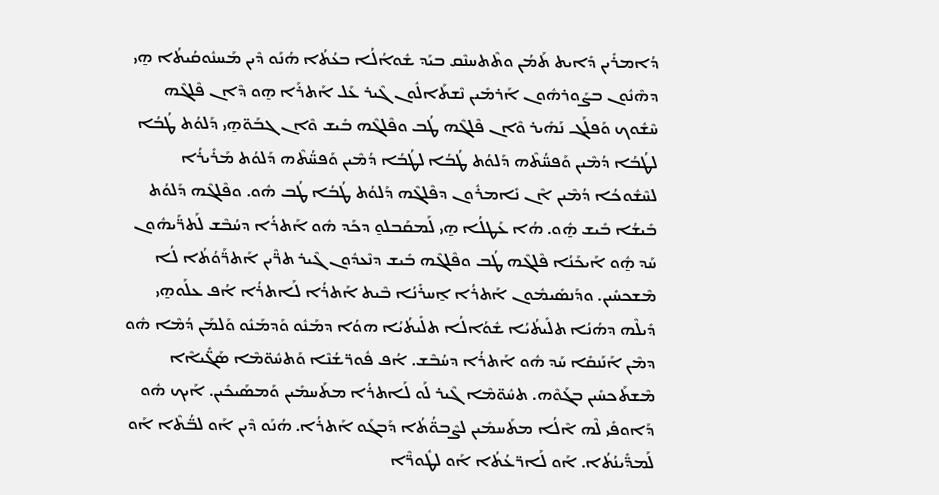ܕܳܐܡܪܺܝܢ ܕܺܐܝܬ ܬܰܡܳܢ ܘܬܶܬܚܢܶܩ ܒܝܰܕ ܫܽܘܐܳܠܳܐ ܒܥܳܬܳܐ ܗܳܢܰܘ ܕܶܝܢ ܡܰܚܢܽܘܩܳܝܬܳܐ ܗ̱ܝ ܕܗܶܢܽܘܢ ܒܨܰܘܪܗܽܘܢ ܐܰܪܡܺܝܢ ܢܶܫܬܰܐܠܽܘܢ ܓܶܝܪ ܥܰܠ ܐܰܬܪܰܐ ܗ̱ܘ ܕܶܐܢ ܦܶܠܓܶܗ ܚܶܫܽܘܟ ܘܰܦܠܰܓ ܢܰܗܺܝܪ ܘܶܐܢ ܦܶܠܓܶܗ ܛܳܒ ܘܦܶܠܓܶܗ ܒܺܝܫ ܘܶܐܢ ܓܒܰܘ̈ܗ̱ܝ ܕܰܠܘܳܬ ܛܳܒܳܐ ܠܛܳܒܳܐ ܕܳܡܶܝܢ ܘܰܦܚ̈ܳܬܶܗ ܕܰܠܘܳܬ ܛܳܒܳܐ ܠܛܳܒܳܐ ܕܳܡܶܝܢ ܘܰܦܚ̈ܳܬܶܗ ܕܰܠܘܳܬ ܡܰܪܺܝܪܳܐ ܠܚܶܫܽܘܟܳܐ ܕܳܡܶܝܢ ܐܶܢ ܢܺܐܡܪܽܘܢ ܕܦܶܠܓܶܗ ܕܰܠܘܳܬ ܛܳܒܳܐ ܛܳܒ ܗܽܘ. ܘܦܶܠܓܶܗ ܕܰܠܘܳܬ ܒܺܝܫܳܐ ܒܺܝܫ ܗ̱ܽܘ. ܗܳܐ ܥܰܛܠܳܐ ܗ̱ܝ ܠܰܡܩܰܒܠܘ̱ ܕܟܰܕ ܗܽܘ ܐܰܬܪܳܐ ܕܚܳܒܶܫ ܠܰܬܪ̈ܰܝܗܽܘܢ ܚܰܕ ܗ̱ܽܘ ܐܰܝܟܰܢܳܐ ܦܶܠܓܶܗ ܛܳܒ ܘܦܶܠܓܶܗ ܒܺܝܫ ܕܢܶܥܕܽܘܢ ܓܶܝܪ ܬܪ̈ܶܝܢ ܐܰܬܪ̈ܰܘܳܬܳܐ ܠܳܐ ܡܶܫܟܚܺܝܢ. ܘܕܰܢܣܺܝܡܽܘܢ ܐܰܬܪܳܐ ܐ̱ܚܪܺܢܳܐ ܒܶܝܬ ܐܰܬܪܳܐ ܠܰܐܬܪܳܐ ܐܳܦ ܥܠܰܘܗ̱ܝ ܕܺܝܠܶܗ ܕܗܳܢܳܐ ܬܠܺܝܬܳܝܳܐ ܫܽܘܳܐܠܳܐ ܬܠܺܝܬܳܝܳܐ ܗܘܳܐ ܕܡܰܢܽܘ ܘܰܕܡܰܢܽܘ ܘܰܠܡܰܢ ܕܳܡܶܐ ܗܽܘ ܕܡܶܢ ܐܰܢܰܢܩܺܐ ܚܰܕ ܗܽܘ ܐܰܬܪܳܐ ܕܚܳܒܶܫ. ܐܳܦ ܦܽܘܪ̈ܫܳܢܶܐ ܘܰܬܚܽܘ̈ܡܶܐ ܣܰܓ̈ܺܝܐܶܐ ܡܶܫܬܰܟܚܺܝܢ ܒܓܰܘܶܗ. ܬܚܽܘ̈ܡܶܐ ܓܶܝܪ ܠܰܘ ܠܰܐܬܪܳܐ ܡܬܰܚܡܺܝܢ ܘܰܡܣܰܝܟܺܝܢ. ܐܰܝܟ ܗܽܘ ܕܰܐܘܦܺܝ ܠܶܗ ܐܶܠܳܐ ܡܬܰܚܡܺܝܢ ܠܨܶܒܘ̈ܳܬܳܐ ܕܰܒܓܰܘ ܐܰܬܪܳܐ. ܗܳܢܰܘ ܕܶܝܢ ܐܰܘ ܠܒ̈ܳܬܶܐ ܐܰܘ ܠܰܡܕ̈ܺܝܢܳܬܳܐ. ܐܰܘ ܠܰܐܪ̈ܥܳܬܳܐ ܐܰܘ ܠܛܽܘܪ̈ܶܐ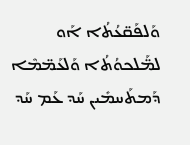ܘܰܠܦܰܩ̈ܥܳܬܳܐ ܐܰܘ ܠܡ̈ܰܠܟܘܳܬܳܐ ܘܰܠܥܰܡ̈ܡܶܐ ܕܰܡܬܰܚܡܺܝܢ ܚܰܕ ܥܰܡ ܚܰܕ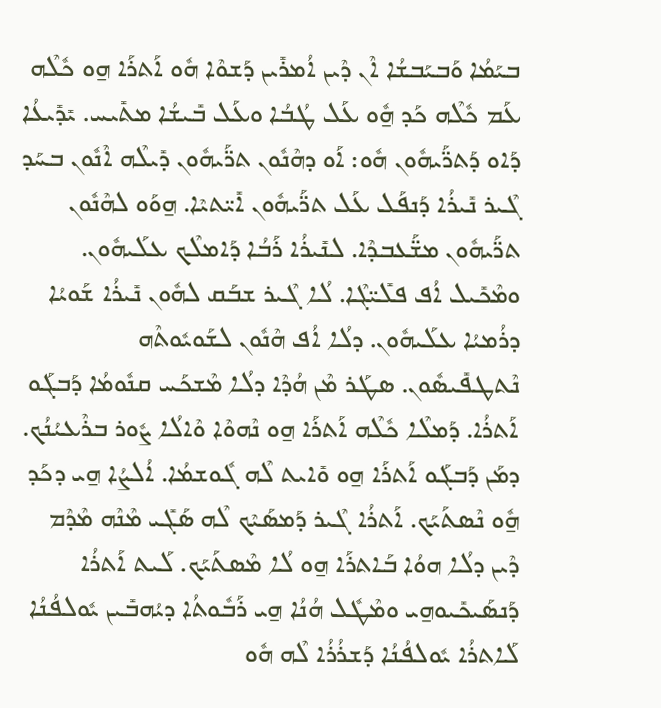ܒܝܰܡܳܐ ܘܰܒܝܰܒܫܳܐ ܐܶܢ ܕܶܝܢ ܐܳܡܪܺܝܢ ܕܰܫܘܶܐ ܗܽܘ ܐܰܬܪܰܐ ܗ̱ܘ ܟܽܠܶܗ ܥܰܡ ܟܽܠܶܗ ܟܰܕ ܗ̱ܽܘ ܥܰܠ ܛܳܒܳܐ ܘܥܰܠ ܒܺܝܫܳܐ ܡܬܺܝܚ. ܝܺܕܺܝܥܳܐ ܕܰܐܘ ܕܰܬܪ̈ܰܝܗܽܘܢ ܗܽܘ: ܐܰܘ ܕܗܶܢܽܘܢ ܬܪ̈ܰܝܗܽܘܢ ܕܺܝܠܶܗ ܐܶܢܽܘܢ ܒܚܰܕ ܓܶܝܪ ܢܺܝܪܳܐ ܕܰܢܦܰܠ ܥܰܠ ܬܪ̈ܰܝܗܽܘܢ ܐܺܝ̈ܬܝܶܐ. ܗ̱ܘܰܘ ܠܗܶܢܽܘܢ ܬܪ̈ܰܝܗܽܘܢ ܡܫ̈ܰܥܒܕܶܐ. ܠܢܺܝܪܳܐ ܪܰܒܳܐ ܕܰܐܡܠܶܟ ܥܠܰܝܗܽܘܢ. ܘܡܶܟܺܝܠ ܐܳܦ ܦܠܺܝ̈ܓܶܐ. ܠܳܐ ܓܶܝܪ ܫܒܰܩ ܠܗܽܘܢ ܢܺܝܪܳܐ ܫܰܘܝܳܐ ܕܪܳܡܝܳܐ ܥܠܰܝܗܽܘܢ. ܕܠܳܐ ܐܳܦ ܗܶܢܽܘܢ ܠܫܰܘܝܽܘܬܶܗ ܢܶܬܛܦܺܝܣܽܘܢ. ܣܛܰܪ ܡܶܢ ܗܳܕܶܐ ܕܠܳܐ ܡܶܫܟܰܚ ܩܢܽܘܡܳܐ ܕܰܒܓܰܘ ܐܰܬܪܳܐ. ܕܰܡܠܶܐ ܟܽܠܶܗ ܐܰܬܪܰܐ ܗ̱ܘ ܢܶܗܘܶܐ ܘܶܐܠܳܐ ܨܽܘܪ ܒܪܶܥܝܳܢܳܟ. ܕܡܰܢ ܕܰܒܓܰܘ ܐܰܬܪܰܐ ܗ̱ܘ ܘܺܐܝܬ ܠܶܗ ܓܽܘܫܡܳܐ. ܐܳܠܨܳܐ ܗ̱ܝ ܕܟܰܕ ܗ̱ܽܘ ܢܶܣܬܰܝܰܟ. ܐܰܬܪܳܐ ܓܶܝܪ ܕܰܡܣܰܝܶܟ ܠܶܗ ܣܰܓܺܝ ܡܶܢܶܗ ܡܶܕܶܡ ܕܶܝܢ ܕܠܳܐ ܗܘܳܐ ܒܰܐܬܪܰܐ ܗ̱ܘ ܠܳܐ ܡܶܣܬܰܝܰܟ. ܠܰܝܬ ܐܰܬܪܳܐ ܕܰܢܣܰܝܟܺܝܘܗ̱ܝ ܘܡܶܛܽܠ ܗܳܢܳܐ ܗ̱ܝ ܪܰܒܽܘܬܳܐ ܕܝܳܗܒܺܝܢ ܝܽܘܠܦܳܢܳܐ ܠܰܐܬܪܳܐ ܝܽܘܠܦܳܢܳܐ ܕܰܫܪܳܪܳܐ ܠܶܗ ܗܽܘ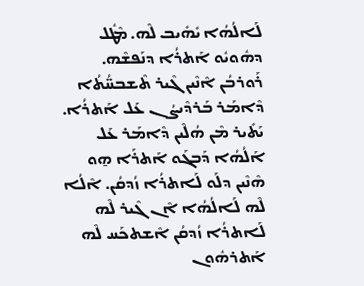ܠܰܐܠܳܗܳܐ ܝܺܗܺܝܒ ܠܶܗ. ܡܶܛܽܠ ܕܗܽܘܝܽܘ ܐܰܬܪܳܐ ܕܢܰܦܫܶܗ. ܪܰܘܪܒܳܢ ܐܶܢܶܝܢ ܓܶܝܪ ܬܶܫܒܚ̈ܳܬܳܐ ܕܶܐܡܰܪ ܒܰܪܕܶܝܨܳܢ ܥܰܠ ܐܰܬܪܳܐ. ܝܰܬܺܝܪ ܡܶܢ ܗܳܠܶܝܢ ܕܶܐܡܰܪ ܥܰܠ ܐܰܠܳܗܳܐ ܕܰܒܓܰܘ ܐܰܬܪܰܐ ܗ̱ܘ ܗܶܢܶܝܢ ܕܠܰܘ ܠܰܐܬܪܳܐ ܙܳܕܩܳܢ. ܐܶܠܳܐ ܠܶܗ ܠܰܐܠܳܗܳܐ ܐܶܢ ܓܶܝܪ ܠܶܗ ܠܰܐܬܪܳܐ ܙܳܕܩܳܢ ܐܶܫܬܟܰܚ ܠܶܗ ܐܰܬܪܗܽܘܢ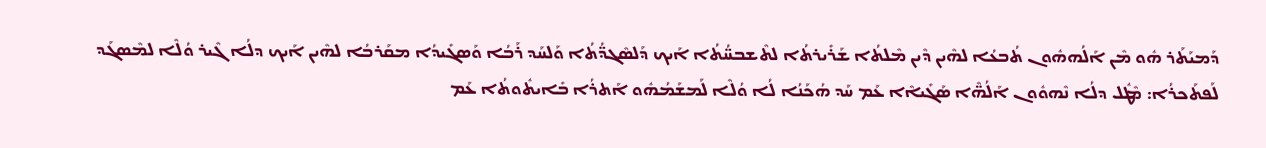ܕܰܡܝܰܬܰܪ ܗܽܘ ܡܶܢ ܐܰܠܳܗܗܽܘܢ ܬܳܒܥܳܐ ܠܗܶܝܢ ܕܶܝܢ ܡܶܠܬܳܐ ܫܰܪܺܝܪܬܳܐ ܠܬܶܫܒܚ̈ܳܬܳܐ ܐܰܝܟ ܕܰܠܣܶܓܕ̈ܳܬܳܐ ܘܰܠܚܰܕ ܪܰܒܳܐ ܘܰܣܓܺܝܕܳܐ ܡܩܰܪܒܳܐ ܠܗܶܝܢ ܐܰܝܟ ܕܠܳܐ ܓܶܝܪ ܘܳܠܶܐ ܠܡܶܣܓܰܕ ܠܰܦܬܰܟܪܳܐ: ܡܶܛܽܠ ܕܠܳܐ ܢܶܗܘܽܘܢ ܐܰܠܳܗ̈ܶܐ ܣܰܓܺܝܐܶܐ ܥܰܡ ܚܰܕ ܗܳܟܰܢܳܐ ܠܳܐ ܘܳܠܶܐ ܠܰܡܫܰܡܳܗܽܘ ܐܰܬܪܳܐ ܒܺܐܝܬܽܘܬܳܐ ܥܰܡ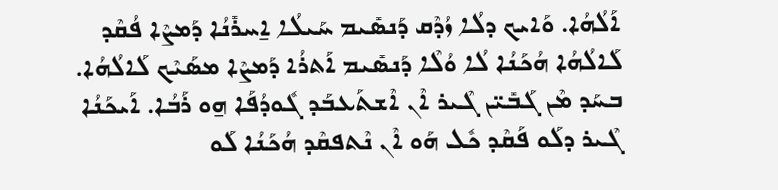ܐܰܠܳܗܳܐ. ܘܰܐܝܟ ܕܠܳܐ ܙܳܕܶܩ ܕܰܢܣܺܝܡ ܚܰܝܠܳܐ ܐ̱ܚܪܺܢܳܐ ܕܰܡܨܶܐ ܦܳܩܶܕ ܠܰܐܠܳܗܳܐ ܗܳܟܰܢܳܐ ܠܳܐ ܘܳܠܶܐ ܕܰܢܣܺܝܡ ܐܰܬܪܳܐ ܕܰܡܨܶܐ ܡܣܰܝܶܟ ܠܰܐܠܳܗܳܐ. ܒܚܰܕ ܡܶܢ ܓܰܒܺܝ̈ܢ ܓܶܝܪ ܐܶܢ ܐܶܫܬܰܥܒܰܕ ܓܽܘܕܳܦܰܐ ܗ̱ܘ ܪܰܒܳܐ. ܐܰܝܟܰܢܳܐ ܓܶܝܪ ܕܠܰܘ ܦܰܩܶܕ ܟܽܠ ܗܰܘ ܐܶܢ ܢܶܬܦܩܶܕ ܗܳܟܰܢܳܐ ܠܰܘ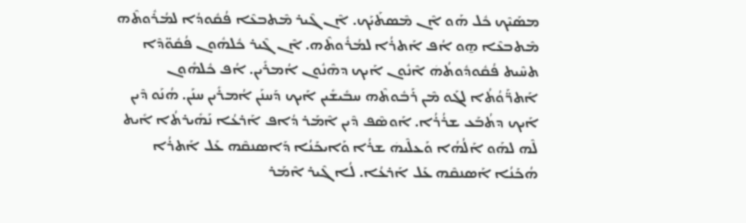ܡܣܰܝܶܟ ܟܽܠ ܗܰܘ ܐܶܢ ܡܶܣܬܰܝܰܟ. ܐܶܢ ܓܶܝܪ ܡܶܬܒܥܶܐ ܦܳܩܽܘܕܳܐ ܠܡܳܪܽܘܬܶܗ ܡܶܬܒܥܶܐ ܗ̱ܘ ܐܳܦ ܐܰܬܪܳܐ ܠܡܳܪܽܘܬܶܗ. ܐܶܢ ܓܶܝܪ ܟܽܠܗܽܘܢ ܦܳܩܽܘ̈ܕܶܐ ܬܚܶܝܬ ܦܳܩܽܘܕܽܘܬܳܗܿ ܐܶܢܽܘܢ ܐܰܝܟ ܕܗܶܢܽܘܢ ܐܳܡܪܺܝܢ. ܐܳܦ ܟܽܠܗܽܘܢ ܐܰܬܪ̈ܰܘܳܬܳܐ ܠܓܰܘ ܡܶܢ ܪܰܒܽܘܬܶܗ ܚܒܺܝܫܺܝܢ ܐܰܝܟ ܕܰܚܢܰܢ ܐܳܡܪܺܝܢ ܚܢܰܢ. ܗܳܢܰܘ ܕܶܝܢ ܐܰܝܟ ܕܬܳܒܰܥ ܫܪܳܪܳܐ. ܐܰܘܣܶܦ ܕܶܝܢ ܐܶܡܰܪ ܕܳܐܦ ܐܰܪܥܳܐ ܢܰܗܺܝܪܬܳܐ ܐܺܝܬ ܠܶܗ ܠܗܰܘ ܐܰܠܳܗܳܐ ܘܰܥܠܶܝܗܿ ܫܪܳܐ ܘܰܐܝܟܰܢܳܐ ܕܰܐܣܢܩܶܗ ܥܰܠ ܐܰܬܪܳܐ ܗܳܟܰܢܳܐ ܐܰܣܢܩܶܗ ܥܰܠ ܐܰܪܥܳܐ. ܠܳܐ ܓܶܝܪ ܐܶܡܰܪ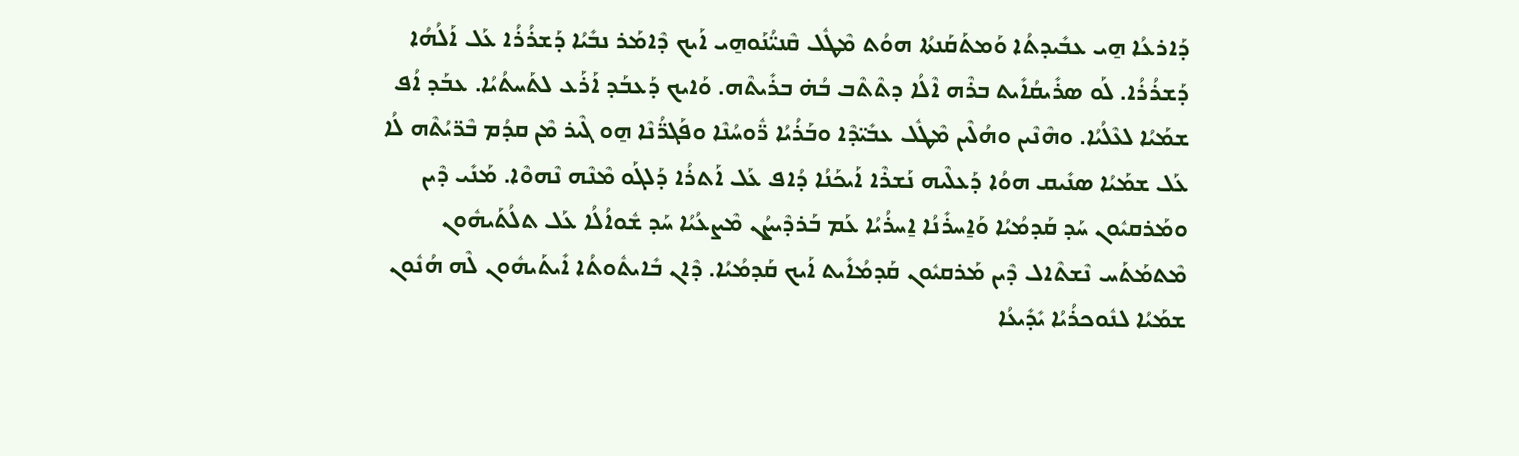ܕܰܐܪܥܳܐ ܗ̱ܝ ܥܒܺܝܕܬܳܐ ܘܰܡܬܰܩܰܢܬܳܐ ܗܘܳܬ ܡܶܛܽܠ ܩܶܢܝ̈ܳܢܰܘܗ̱ܝ ܐܰܝܟ ܕܶܐܡܰܪ ܢܒܺܝܳܐ ܕܰܫܪܳܪܳܐ ܥܰܠ ܐܰܠܳܗܳܐ ܕܰܫܪܳܪܳܐ. ܠܰܘ ܣܪܺܝܩܳܐܺܝܬ ܒܪܶܗ ܐܶܠܳܐ ܕܬܶܬܶܒ ܒܳܗ̇ ܒܪܺܝܬܶܗ. ܘܰܐܝܟ ܕܰܥܒܰܕ ܐܰܪܰܥ ܠܬܰܚܬܳܝܳܐ. ܥܒܰܕ ܐܳܦ ܫܡܰܝܳܐ ܠܥܶܠܳܝܳܐ. ܘܗܶܢܶܝܢ ܘܗܳܠܶܝܢ ܡܶܛܽܠ ܥܒܺܝ̈ܕܶܐ ܘܒܰܪܳܝܳܐ ܪ̈ܽܘܚܳܢܶܐ ܘܦܰܓܪ̈ܳܢܶܐ ܗ̱ܘ ܓܶܝܪ ܡܶܢ ܩܕܳܡ ܒܶܪ̈ܝܳܬܶܗ ܠܳܐ ܥܰܠ ܫܡܰܝܳܐ ܣܢܺܝܩ ܗܘܳܐ ܕܰܥܠܶܝܗ ܢܰܫܪܶܐ ܐܰܝܟܰܢܳܐ ܕܳܐܦ ܥܰܠ ܐܰܬܪܳܐ ܕܰܠܓܰܘ ܡܶܢܶܗ ܢܶܗܘܶܐ. ܡܰܢܺܝ ܕܶܝܢ ܘܡܰܪܩܝܽܘܢ ܚܰܕ ܩܰܕܡܳܝܳܐ ܘܰܐ̱ܚܪܺܢܳܐ ܐ̱ܚܪܳܝܳܐ ܥܰܡ ܒܰܪܕܶܝܨܳܢ ܡܶܨܥܳܝܳܐ ܚܰܕ ܫܽܘܐܳܠܳܐ ܥܰܠ ܬܠܳܬܰܝܗܽܘܢ ܡܶܬܡܰܬܰܚ ܢܶܫܬܶܐܠ ܕܶܝܢ ܡܰܪܩܝܽܘܢ ܩܰܕܡܳܐܺܝܬ ܐܰܝܟ ܩܰܕܡܳܝܳܐ. ܕܶܐܢ ܒܺܐܝܬܽܘܬܳܐ ܐܺܝܬܰܝܗܽܘܢ ܠܶܗ ܗܳܢܽܘܢ ܫܡܰܝܳܐ ܠܢܽܘܟܪܳܝܳܐ ܝܺܕܺܝܥܳܐ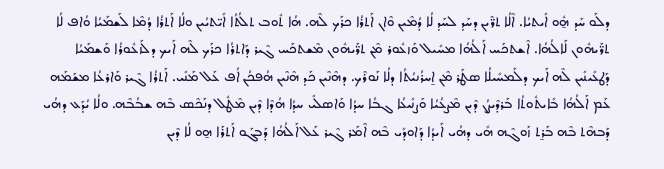ܕܠܰܘ ܚܰܕ ܗ̱ܽܘ ܐܺܝܬܝܳܐ. ܐܶܠܳܐ ܬܪ̈ܶܝܢ ܕܚܰܕ ܠܚܰܕ ܠܳܐ ܕܳܡܶܝܢ ܘܶܐܢ ܐܰܬܪܳܐ ܟܪܰܟ ܠܶܗ. ܗܳܐ ܬܽܘܒ ܬܠܳܬܳܐ ܐܺܝ̈ܬܝܳܝܢ ܘܠܳܐ ܐܰܬܪܳܐ ܕܳܡܶܐ ܠܰܫܡܰܝܳܐ ܘܳܐܦ ܠܳܐ ܬܪ̈ܰܝܗܽܘܢ ܠܰܐܠܳܗܳܐ. ܐܶܫܬܟܰܚ ܐܰܠܳܗܳܐ ܡܚܺܝܠ ܘܰܙܥܽܘܪ ܡܶܢ ܬܪ̈ܰܝܗܽܘܢ ܡܶܫܬܟܰܚ ܓܶܝܪ ܕܰܐܬܪܳܐ ܟܪܰܟ ܠܶܗ ܐܰܝܟ ܕܠܰܙܥܽܘܪܳܐ ܘܰܫܡܰܝܳܐ ܕܰܛܥܺܝܢܺܝܢ ܠܶܗ ܐܰܝܟ ܕܠܰܡܚܺܝܠܳܐ ܣܛܰܪ ܡܶܢ ܐ̱ܚܪܳܢܝܳܬܳܐ ܕܠܳܐ ܢܰܘܪܶܟ. ܕܗܶܢܶܝܢ ܟܰܕ ܗܶܢܶܝܢ ܗܳܦܟܳܢ ܐܳܦ ܥܰܠ ܡܰܢܺܝ. ܐܰܬܪܳܐ ܓܶܝܪ ܘܰܐܪܥܳܐ ܡܫܰܡܰܗ ܥܰܡ ܐܰܠܳܗܳܐ ܒܺܐܝܬܽܘܬܳܐ ܒܰܪܕܶܝܨܳܢ ܕܶܝܢ ܡܶܨܥܳܝܳܐ ܘܰܨܢܺܝܥܳܐ ܓܒܳܐ ܚܕܳܐ ܘܰܐܣܠܺܝ ܚܕܳܐ ܗܳܕܶܐ ܕܶܝܢ ܡܶܛܽܠ ܕܢܰܟܶܣ ܒܶܗ ܫܒܳܒܶܗ. ܘܠܳܐ ܝܳܕܰܥ ܕܗܳܝ ܕܰܒܗܶܬ ܒܶܗ ܒܰܪ̱ܬ ܙܰܘܓܶܗ ܗܺܝ ܕܗܳܝ ܐܰܝܕܳܐ ܕܰܐܘܕܺܝ ܒܶܗ ܐܶܡܰܪ ܓܶܝܪ ܥܰܠ ܐܰܠܳܗܳܐ ܕܰܒܓܰܘ ܐܰܬܪܰܐ ܗ̱ܘ ܠܳܐ ܕܶܝܢ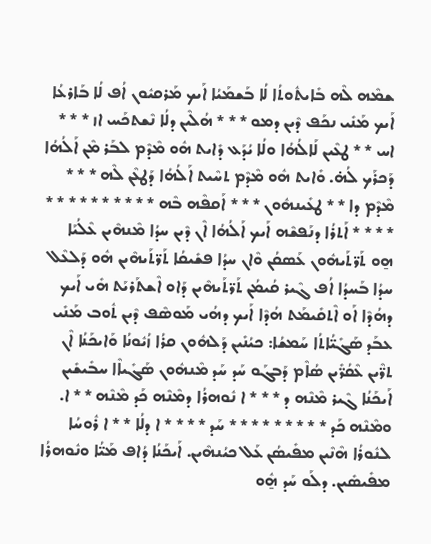ܫܡܶܗ ܠܶܗ ܒܺܐܝܬܽܘܬܳܐ ܠܳܐ ܒܰܫܡܰܝܳܐ ܐܰܝܟ ܡܰܪܩܝܽܘܢ ܐܳܦ ܠܳܐ ܒܰܐܪܥܳܐ ܐܰܝܟ ܡܰܢܺܝ ܢܟܰܦ ܕܶܝܢ ܕܡܘ * * * ܗܳܠܶܝܢ ܕܠܳܐ ܢܶܫܬܟܰܚ ܐܙ * * * ܐܚ * * ܛܥܶܝܢ ܠܰܐܠܳܗܳܐ ܘܠܳܐ ܝܳܕܰܥ ܕܺܐܝܬ ܗܽܘ ܡܶܕܶܡ ܠܒܰܪ ܡܶܢ ܐܰܠܳܗܳܐ ܕܰܟܪܰܟ ܠܳܗ̇. ܘܺܐܝܬ ܗܽܘ ܡܶܕܶܡ ܬܚܶܝܬ ܐܰܠܳܗܳܐ ܕܰܛܥܶܢ ܠܶܗ * * * ܡܶܕܶܡ ܕܐ * * ܛܥܺܝܢܗܽܘܢ * * * ܐܰܩܦܶܗ ܒܶܗ * * * * * * * * * * * * * * ܐܰܬܪܳܐ ܕܢܰܦܫܶܗ ܐܰܝܟ ܐܰܠܳܗܳܐ ܐܶܢ ܕܶܝܢ ܚܕܳܐ ܡܶܢܗܶܝܢ ܥܶܠܳܝܰܐ ܗ̱ܘ ܬܰܪ̈ܬܰܝܗܽܘܢ ܥܰܣܩܳܢ ܘܶܐܢ ܚܕܳܐ ܦܫܺܝܩܳܐ ܬܰܪ̈ܬܰܝܗܶܝܢ ܗܽܘ ܕܰܠܥܶܠ ܚܕܳܐ ܒܰܚܕܳܐ ܐܳܦ ܓܶܝܪ ܩܳܝܡܳܢ ܬܰܪ̈ܬܰܝܗܶܝܢ ܕܰܐܘ ܐܶܫܬܰܪܝܰܬ ܗܺܝ ܐܰܝܟ ܕܗܳܕܶܐ ܐܰܘ ܐܶܬܩܺܝܡܰܬ ܗܳܕܶܐ ܐܰܝܟ ܕܗܳܝ ܡܰܘܣܶܦ ܕܶܝܢ ܬܽܘܒ ܡܰܢܺܝ ܥܒܰܕ ܣܰܓܺܝ̈ܳܐܬܳܐ ܚܰܡܫܳܐ: ܟܝܳܢܺܝܢ ܕܰܠܗܽܘܢ ܩܪܳܐ ܙܳܝܽܘܢܳܐ ܘܰܐܝܟܰܢܳܐ ܐܶܢ ܬܪ̈ܶܝܢ ܥܶܩܳܪ̈ܺܝܢ ܣܳܐܶܡ ܕܰܒܓܰܘ ܚܰܕ ܚܰܕ ܡܶܢܗܽܘܢ ܣܰܓܺܝܐܶܐ ܚܒܺܝܫܺܝܢ ܐܰܝܟܰܢܳܐ ܓܶܝܪ ܡܶܢܶܗ ܕ * * * ܐ ܢܽܘܗܪܳܐ ܕܡܶܢܶܗ ܟܰܕ ܡܶܢܶܗ * * ܐ. ܘܡܶܢܶܗ ܟܰܕ * * * * * * * * * ܚܰܕ * * * * ܐ ܕܠܳܐ * * ܐ ܪܽܘܚܳܐ ܠܢܽܘܪܳܐ ܗܶܢܶܝܢ ܡܦܺܝܣܳܢ ܥܰܠ ܟܝܳܢܗܶܝܢ. ܐܰܝܟܰܢܳܐ ܕܳܐܦ ܡܰܝ̈ܳܐ ܘܢܽܘܗܪܳܐ ܡܦܺܝܣܺܝܢ. ܕܠܰܘ ܚܰܕ ܗ̱ܽܘ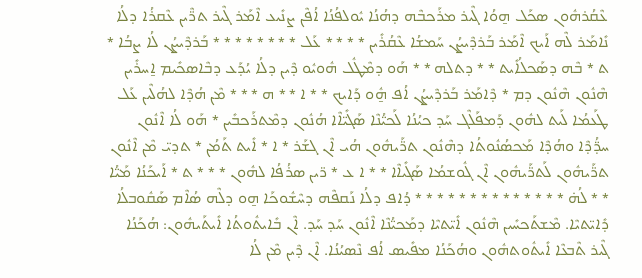ܥܶܩܳܪܗܽܘܢ ܣܟܰܠ ܗ̱ܘܳܐ ܓܶܝܪ ܡܪܰܟܒܶܗ ܕܗܳܢܳܐ ܝܽܘܠܦܳܢܳܐ ܐܳܦܶܢ ܨܢܺܝܥ ܐܶܡܰܪ ܓܶܝܪ ܬܪ̈ܶܝܢ ܥܶܩܪܳܐ ܕܠܳܐ ܢܺܐܡܰܪ ܠܶܗ ܐܰܝܟ ܐܶܡܰܪ ܒܰܪܕܶܝܨܳܢ ܚܰܡܫܳܐ ܥܶܩܳܪܺܝܢ * * * * ܥܰܠ * * * * * * * * ܒܰܪܕܶܝܨܳܢ ܠܳܐ ܨܒܳܐ * ܬ * ܒܶܗ ܕܣܰܟܠܳܐܺܝܬ * * ܕܬܠܗ * * ܗܰܘ ܕܡܶܛܽܠ ܗܽܘܝܽܘ ܕܶܝܢ ܕܠܳܐ ܝܳܕܰܥ ܕܒܶܐܣܟܺܝܡ ܐ̱ܚܪܺܝܢ ܗܶܢܽܘܢ ܗܶܢܽܘܢ ܕܡ * ܕܶܐܡܰܪ ܒܰܪܕܶܝܨܳܢ ܐܳܦ ܗ̱ܽܘ ܕܰܐܝܟ * * ܐ * * ܗ * * * ܡܶܢ ܗܳܕܶܐ ܠܗܳܠܶܝܢ ܥܰܠ ܛܰܥܡܳܐ ܠܰܝܬ ܠܗܽܘܢ ܕܰܡܦܰܠܶܓ ܚܰܕ ܟܝܳܢܳܐ ܠܰܟܝ̈ܳܢܶܐ ܣܰܓܺܝ̈ܐܶܐ ܗܳܢܽܘܢ ܕܡܶܬܪܰܟܒܺܝܢ * ܗܰܘ ܠܳܐ ܐܶܢܽܘܢ ܚܕ̈ܳܕܶܐ ܘܗܳܕܶܐ ܡܰܟܣܳܢܽܘܬܳܐ ܕܗܶܢܽܘܢ ܬܪ̈ܰܝܗܽܘܢ ܗܳܝ ܐܶܢ ܓܫܰܪ * ܐ * ܐܺܝܬ ܬܰܡܳܢ * ܬܕܝ̈ ܡܶܢ ܐܶܢܽܘܢ ܬܪ̈ܰܝܗܽܘܢ ܠܰܬܪ̈ܰܝܗܽܘܢ ܐܶܢ ܓܽܘܫܡܳܐ ܣܰܓܺܝܐܶܐ * * ܐ ܥ * ܪ̈ܝܢ ܣܪܳܦܳܐ ܠܗܽܘܢ * * * ܬ * ܐܰܝܟܰܢܳܐ ܡܰܝ̈ܳܐ * * ܠܳܗ̇ * * * * * * * * * * * * * * ܕܳܐܦ ܕܠܳܐ ܢܰܩܦܶܗ ܕܚܶܫܽܘܟܰܐ ܗ̱ܘ ܕܠܶܗ ܣܳܐܶܡ ܣܰܩܽܘܒܠܳܐ ܕܺܐܝ̈ܬܝܶܐ. ܡܶܫܬܰܟܚܺܝܢ ܗܶܢܽܘܢ ܐܺܝ̈ܬܝܶܐ ܕܡܰܟܝ̈ܳܢܶܐ ܐܶܢܽܘܢ ܚܰܕ ܚܰܕ. ܐܶܢ ܒܺܐܝܬܽܘܬܳܐ ܐܺܝܬܰܝܗܽܘܢ: ܗܳܟܰܢܳܐ ܓܶܝܪ ܬܶܒܥܶܐ ܐܺܝܬܽܘܬܗܽܘܢ ܘܗܳܟܰܢܳܐ ܡܦܺܝܣ ܐܳܦ ܢܶܣܝܳܢܳܐ. ܐܶܢ ܕܶܝܢ ܡܶܢ ܠܳܐ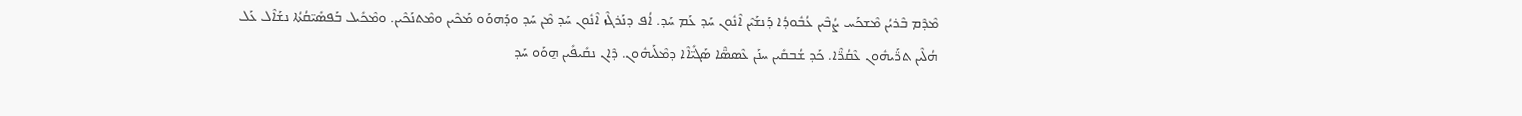ܡܶܕܶܡ ܒܶܪܝܳܢ ܡܶܫܟܰܚ ܨܳܒܶܝܢ ܥܳܒܽܘܕܳܐ ܕܰܢܫܰܝܶܢ ܐܶܢܽܘܢ ܚܰܕ ܥܰܡ ܚܰܕ. ܐܳܦ ܕܢܰܪܓܶܙ ܐܶܢܽܘܢ ܚܰܕ ܡܶܢ ܚܰܕ ܘܕܰܗܘܰܘ ܡܰܟܶܝܢ ܘܡܶܬܢܰܟܶܝܢ. ܘܡܶܟܺܝܠ ܒܰܦܣܺܝ̈ܩܳܬܳܐ ܢܫܰܐܶܠ ܥܰܠ ܗܳܠܶܝܢ ܬܪ̈ܰܝܗܽܘܢ ܥܶܩܳܪ̈ܶܐ. ܟܰܕ ܫܳܒܩܺܝܢ ܚܢܰܢ ܥܶܣܣ̈ܶܐ ܣܰܓܺܝ̈ܐܶܐ ܕܡܶܠܰܝܗܽܘܢ. ܕܶܐܢ ܢܩܺܝܦܺܝܢ ܗ̱ܘܰܘ ܚܰܕ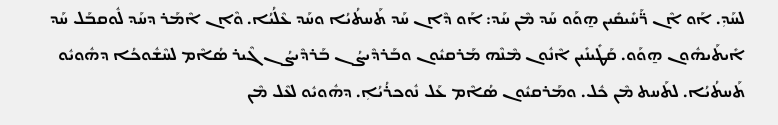ܠܚܰܕܼ. ܐܰܘ ܐܶܢ ܪ̈ܰܚܺܝܩܺܝܢ ܗ̱ܘܰܘ ܚܰܕ ܡܶܢ ܚܰܕ: ܐܰܘ ܕܶܐܢ ܚܰܕ ܬܰܚܬܳܝܳܐ ܘܚܰܕ ܥܶܠܳܝܳܐ. ܘܶܐܢ ܐܶܡܰܪ ܕܚܰܕ ܠܽܘܩܒܰܠ ܚܰܕ ܐܺܝܬܰܝܗܽܘܢ ܗ̱ܘܰܘ. ܩܰܛܺܝܢܺܝܢ ܐܶܢܽܘܢ ܡܶܢܶܗ ܡܰܪܩܝܽܘܢ ܘܒܰܪܕܶܝܨܳܢ ܒܰܪܕܶܝܨܳܢ ܓܶܝܪ ܣܳܐܶܡ ܠܚܶܫܽܘܟܳܐ ܕܗܽܘܝܽܘ ܬܰܚܬܳܝܳܐ. ܠܬܰܚܬ ܡܶܢ ܟܽܠ. ܘܡܰܪܩܝܽܘܢ ܣܳܐܶܡ ܥܰܠ ܢܽܘܟܪܳܝܳܐܼ. ܕܗܽܘܝܽܘ ܠܥܶܠ ܡܶܢ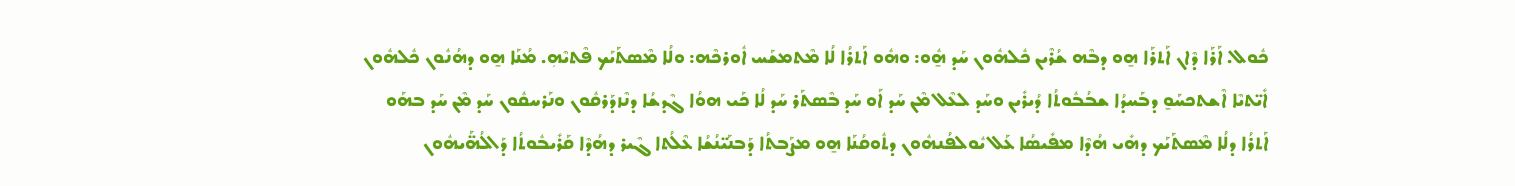ܟܽܘܠ. ܐܰܪܰܐ ܕܶܐܢ ܐܰܬܪܰܐ ܗ̱ܘ ܕܒܶܗ ܫܳܪܶܝܢ ܟܽܠܗܽܘܢ ܚܰܕ ܗ̱ܽܘ: ܘܗܽܘ ܐܰܬܪܳܐ ܠܳܐ ܡܶܬܡܫܰܚ ܐܽܘܪܟܶܗ: ܘܠܳܐ ܡܶܣܬܰܝܰܟ ܦܶܬܝܶܗܼ. ܡܳܢܰܐ ܗ̱ܘ ܕܗܳܢܽܘܢ ܟܽܠܗܽܘܢ ܐܺܝ̈ܬܝܶܐ ܐܶܫܬܟܚܰܘ̱ ܕܒܰܚܕܳܐ ܫܒܳܒܽܘܬܳܐ ܕܳܝܪܺܝܢ ܘܚܰܕ ܠܥܶܠ ܡܶܢ ܚܰܕ ܐܰܘ ܚܰܕ ܒܶܣܬܰܪ ܚܰܕ ܠܳܐ ܟܰܝ ܗܘܳܐ ܓܶܕܫܳܐ ܕܢܶܙܕܰܪܩܽܘܢ ܘܢܰܪܚܩܽܘܢ ܚܰܕ ܡܶܢ ܚܰܕ ܒܗܰܘ ܐܰܬܪܳܐ ܕܠܳܐ ܡܶܣܬܰܝܰܟ ܕܗܺܝ ܗܳܕܶܐ ܡܦܺܝܣܳܐ ܥܰܠ ܝܽܘܠܦܳܢܗܽܘܢ ܕܬܽܘܩܳܢܰܐ ܗ̱ܘ ܡܨܰܒܬܳܐ ܕܰܒܢܰܝ̈ܢܳܫܳܐ ܥܶܠܳܬܐ ܓܶܝܪ ܕܗܳܕܶܐ ܩܰܪܺܝܒܽܘܬܳܐ ܕܰܐܠܳܗ̈ܰܝܗܽܘܢ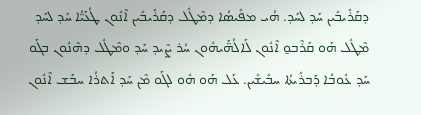ܕܩܰܪܺܝܒܺܝܢ ܚܰܕ ܠܚܰܕ. ܗܳܝ ܡܦܺܝܣܳܐ ܕܡܶܛܽܠ ܕܩܰܪܺܝܒܺܝܢ ܐܶܢܽܘܢ ܛܳܥܰܝ̈ܳܐ ܚܰܕ ܠܚܰܕ ܡܶܛܽܠ ܗܰܘ ܩܰܪܶܒܘ̱ ܐܶܢܽܘܢ ܠܰܐܠܳܗ̈ܰܝܗܽܘܢ ܚܳܪ ܨܶܝܕ ܚܰܕ ܘܡܶܛܽܠ ܕܗܶܢܽܘܢ ܒܓܰܘ ܚܰܕ ܥܽܘܒܳܐ ܕܰܒܪܺܝܬܳܐ ܚܒܺܝܫܺܝܢ. ܥܰܠ ܗܰܘ ܗܽܘ ܠܓܰܘ ܡܶܢ ܚܰܕ ܐܰܬܪܳܐ ܚܒܰܫ ܐܶܢܽܘܢ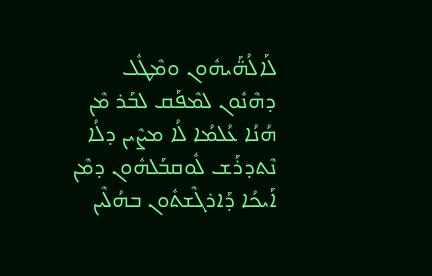ܠܰܐܠܳܗ̈ܰܝܗܽܘܢ ܘܡܶܛܽܠ ܕܗܶܢܽܘܢ ܠܡܶܦܰܩ ܠܒܰܪ ܡܶܢ ܗܳܢܳܐ ܥܳܠܡܳܐ ܠܳܐ ܡܨܶܝܢ ܕܠܳܐ ܢܶܬܕܪܰܫ ܠܽܘܩܒܰܠܗܽܘܢ ܕܡܶܢ ܐܰܝܟܳܐ ܕܰܐܪܓܶܫܬܽܘܢ ܒܗܳܠܶܝܢ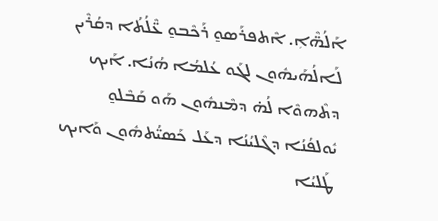ܐܰܠܳܗ̈ܶܐܼ. ܐܶܬܦܪܰܣܘ̱ ܪܰܟܶܒܘ̱ ܥ̈ܶܠܳܬܳܐ ܕܩܳܪܶܝܢ ܠܰܐܠܳܗܰܝܗܽܘܢ ܠܓܰܘ ܥܳܠܡܳܐ ܗܳܢܳܐ. ܐܰܝܟ ܕܬܶܗܘܶܐ ܠܳܗ̇ ܕܡܶܢܗܽܘܢ ܗܰܘ ܩܰܒܶܠܘ̱ ܝܽܘܠܦܳܢܳܐ ܕܓܶܠܝܳܢܳܐ ܕܥܰܠ ܟܰܣܝ̈ܳܬܗܽܘܢ ܘܰܐܝܟ ܛܰܠܝܳܐ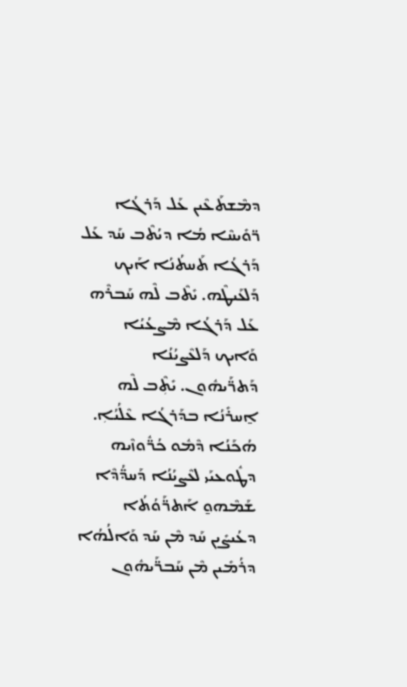ܕܡܶܫܬܰܥܶܝܢ ܥܰܠ ܕܰܪܓܳܐ ܪ̈ܘܺܝܚܶܐ ܡܳܐ ܕܝܳܬܶܒ ܚܰܕ ܥܰܠ ܕܰܪܓܳܐ ܬܰܚܬܳܢܳܐ ܐܰܝܟ ܕܰܠܥܰܝܛܶܗ. ܝܺܬܶܒ ܠܶܗ ܚܰܒܪܶܗ ܥܰܠ ܕܰܪܓܳܐ ܡܶܨܥܳܝܳܐ ܘܰܐܝܟ ܕܰܠܥܶܨܝܳܢܳܐ ܕܰܬܪ̈ܰܝܗܽܘܢ. ܝܺܬܼܶܒ ܠܶܗ ܐ̱ܚܪܺܢܳܐ ܒܕܰܪܓܳܐ ܥܶܠܳܝܳܐܼ. ܗܳܟܰܢܳܐ ܕܶܡܽܘ ܟܳܪ̈ܽܘܙܶܝܗ ܕܛܽܘܥܝܰܝ ܠܥܶܨܝܳܢܳܐ ܕܰܚܕ̈ܳܕܶܐ ܫܰܡܶܗܘ̱ ܐܰܬܪ̈ܰܘܳܬܳܐ ܕܥܳܝܨܺܝܢ ܚܰܕ ܡܶܢ ܚܰܕ ܘܰܐܠܳܗܳܐ ܕܪܳܡܺܝܢ ܡܶܢ ܚܰܒܪ̈ܰܝܗܽܘܢ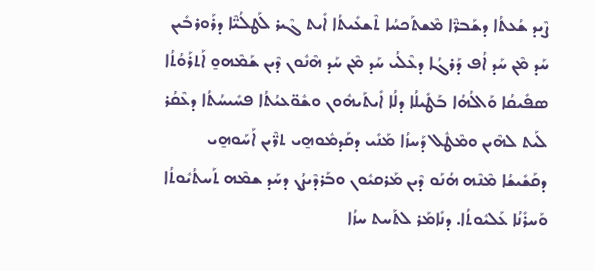ܨܶܝܕ ܫܳܥܬܳܐ ܕܫܰܒܪ̈ܶܐ ܡܶܫܬܰܟܚܳܐ ܬܶܫܥܺܝܬܳܐ ܐܺܝܬ ܓܶܝܪ ܠܰܛܠܳܝ̈ܶܐ ܕܪܰܘܪܒܺܝܢ ܚܰܕ ܡܶܢ ܚܰܕ ܐܳܦ ܕܰܪܓܳܐ ܕܥܶܠܳܝ ܚܰܕ ܡܶܢ ܚܰܕ ܗܶܢܽܘܢ ܕܶܝܢ ܫܰܡܶܗܘ̱ ܐܰܬܪܰܘܳܬܳܐ ܣܦܺܝܩܳܐ ܘܰܐܠܳܗܳܐ ܒܰܛܺܝܠܳܐ ܕܠܳܐ ܐܺܝܬܰܝܗܽܘܢ ܘܫܽܘ̈ܥܝܳܬܳܐ ܦܚܺܝܚܳܬܳܐ ܕܥܶܩܳܪ ܠܰܝܬ ܠܗܶܝܢ ܘܡܶܛܽܠ ܕܰܚܙܳܐ ܡܰܢܺܝ ܕܩܰܕܡܽܘܗ̱ܝ ܬܪ̈ܶܝܢ ܐܰܚܰܘܗ̱ܝ ܕܩܰܫܺܝܫܳܐ ܡܶܢܶܗ ܗܳܢܰܘ ܕܶܝܢ ܡܰܪܩܝܽܘܢ ܘܒܰܪܕܶܝܨܳܢ ܕܚܰܕ ܫܡܶܗ ܬܰܚܬܳܝܽܘܬܳܐ ܘܰܚܪܺܢܳܐ ܥܰܠܝܽܘܬܳܐ. ܕܢܺܐܡܰܪ ܠܬܰܚܬ ܚܙܳܐ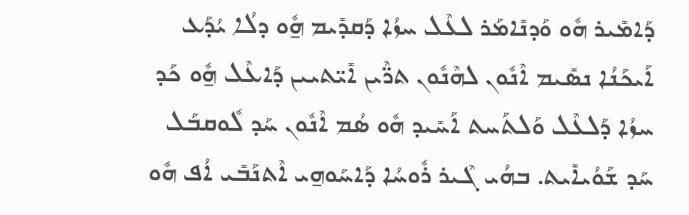ܕܰܐܡܺܝܪ ܗܽܘ ܘܰܕܢܺܐܡܰܪ ܠܥܶܠ ܚܙܳܐ ܕܰܩܕܺܝܡ ܗ̱ܽܘ ܕܠܳܐ ܝܳܕܰܥ ܐܰܝܟܰܢܳܐ ܢܣܺܝܡ ܐܶܢܽܘܢ ܠܗܶܢܽܘܢ ܬܪ̈ܶܝܢ ܐܺܝ̈ܬܝܝܢ ܕܰܐܥܶܠ ܗ̱ܽܘ ܟܰܕ ܚܙܳܐ ܕܰܠܥܶܠ ܘܰܠܬܰܚܬ ܐܰܚܺܝܕ ܗܽܘ ܣܳܡ ܐܶܢܽܘܢ ܚܰܕ ܠܽܘܩܒܰܠ ܚܰܕ ܫܰܘܳܝܐܺܝܬ. ܒܗܳܝ ܓܶܝܪ ܪܽܘܚܳܐ ܕܰܐܚܰܘܗ̱ܝ ܐܶܬܢܰܒܺܝ ܐܳܦ ܗܽܘ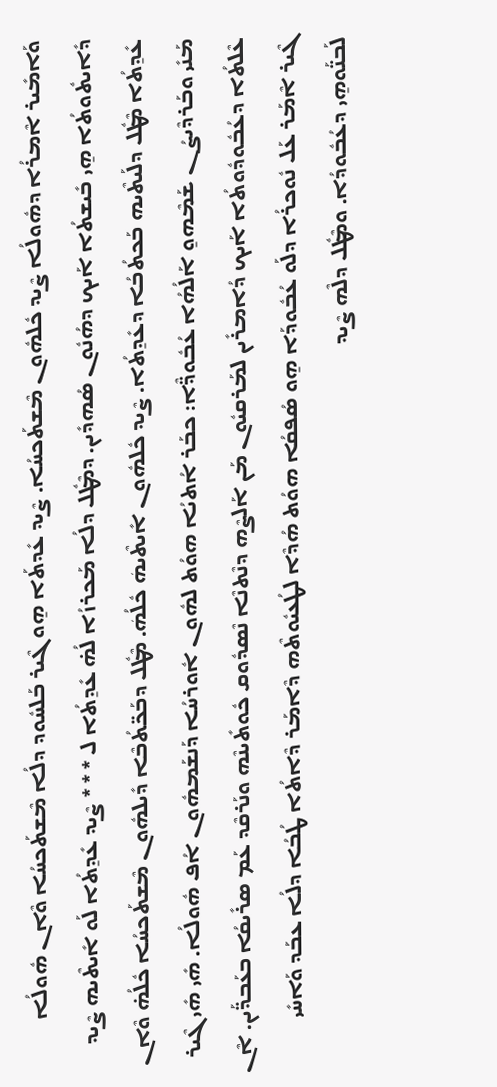ܘܰܐܡܺܝܪ ܐܶܡܪܳܐ ܕܗܽܘܠܳܐ ܨܶܝܕ ܟܽܠܗܽܘܢ ܡܶܫܬܰܟܚܳܐ. ܨܶܝܕ ܥܺܕܬܰܐ ܗ̱ܘ ܓܶܝܪ ܒܰܠܚܽܘܕ ܕܠܳܐ ܡܶܫܬܰܟܚܳܐ ܘܶܐܢ ܗܽܘܠܳܐ ܕܺܐܝܬܽܘܬܳܐ ܗ̱ܝ ܒܺܝܫܬܳܐ ܐܰܝܟ ܕܗܳܢܽܘܢ ܣܳܗܕܺܝܢ. ܕܡܶܛܽܠ ܕܠܳܐ ܡܰܟܪܙܳܐ ܠܳܗ̇ ܥܺܕ̱ܬܳܐ ܠ * * * ܨܶܝܕ ܥܺܕ̱ܬܳܐ ܠܰܘ ܐܺܝܬܶܝܗ ܨܶܝܕ ܥܺܕ̱ܬܳܐ ܡܶܛܽܠ ܕܠܰܝܬܶܝܗ ܒܰܟܬܳܒܳܐ ܕܥܺܕ̱ܬܳܐ. ܨܶܝܕ ܟܽܠܗܽܘܢ ܐܺܝܬܶܝܗܿ ܟܽܠܳܗܿ. ܡܶܛܽܠ ܕܒܰܟ̈ܬܳܒܶܐ ܕܺܝܠܗܽܘܢ ܡܶܫܬܰܟܚܳܐ ܟܽܠܳܗ̇ ܘܶܐܢ ܡܰܢܺܝ ܘܒܰܪܕܶܝܨܳܢ ܫܰܡܶܗܘ̱ ܐܰܠܳܗܳܐ ܥܳܒܽܘܕ̈ܶܐ: ܟܒܰܪ ܐܳܬܝܳܐ ܗܘܳܬ ܠܗܽܘܢ ܐܽܘܪܚܳܐ ܕܰܢܫܰܡܗܽܘܢ ܐܳܦ ܗܽܘܠܳܐ. ܗܺܝ ܗܺܝ ܓܶܝܪ ܥܶܠܬܳܐ ܕܥܳܒܽܘܕܽܘܬܳܐ ܐܰܝܟ ܕܳܐܡܪܺܝܢ ܠܡܰܪܩܝܽܘܢ ܡܰܢ ܐܰܠܨܶܗ ܕܢܶܬܢܶܐ ܢܶܣܕܽܘܩ ܟܽܘܬܺܝܢܶܗ ܘܢܰܪܩܶܕ ܥܰܡ ܣܪܺܝܩܳܐ ܒܥܰܒܕ̈ܰܝܢ. ܐܶܢ ܓܶܝܪ ܐܶܡܰܪ ܥܰܠ ܢܽܘܟܪܳܐ ܕܠܰܘ ܥܳܒܽܘܕܰܐ ܗ̱ܘ ܣܳܦܩܳܐ ܗܘܳܬ ܗܳܕܶܐ ܠܛܳܥܝܽܘܬܶܗ ܕܶܐܡܰܪ ܕܶܐܬܳܐ ܛܳܒܳܐ ܕܠܳܐ ܥܒܰܕ ܘܰܐܚܺܝ ܠܰܒܢ̈ܰܘܗ̱ܝ ܕܥܳܒܽܘܕܳܐ. ܘܡܶܛܽܠ ܕܠܶܗ ܨܶܝܕ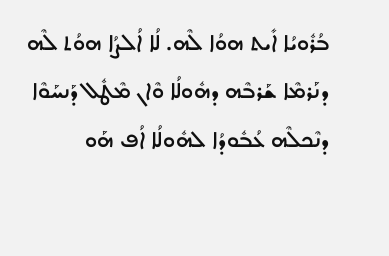ܒܳܪܽܘܝܳܐ ܐܺܝܬ ܗܘܳܐ ܠܶܗ. ܠܳܐ ܐܳܠܨܳܐ ܗܘܳܬ ܠܶܗ ܕܢܰܪܡܶܐ ܫܰܪܒܶܗ ܕܗܽܘܠܳܐ ܘܶܐܢ ܡܶܛܽܠ ܕܰܢܚܰܘܶܐ ܕܢܶܟܠܶܗ ܥܳܒܽܘܕܳܐ ܠܗܽܘܠܳܐ ܐܳܦ ܗܰܘ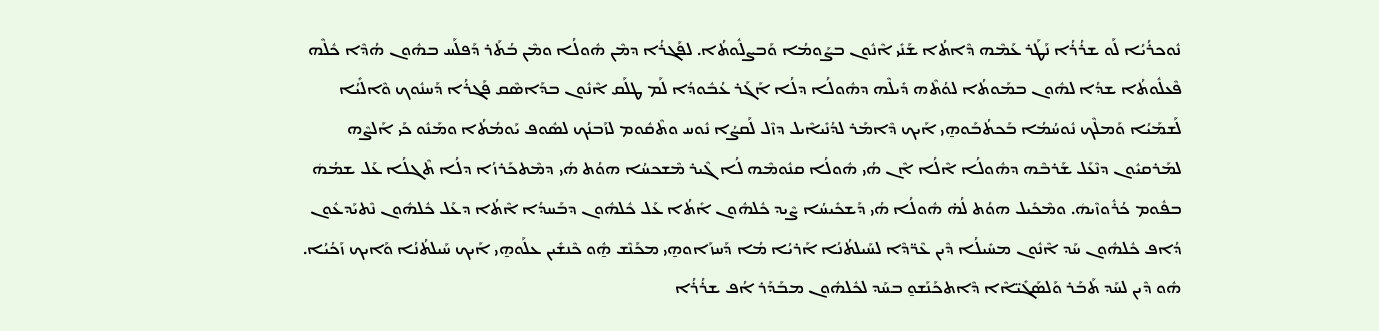ܢܽܘܟܪܳܝܳܐ ܠܰܘ ܫܪܳܪܳܐ ܢܰܛܰܪ ܥܰܡܶܗ ܕܶܐܬܳܐ ܫܰܢܺܝ ܐܶܢܽܘܢ ܒܨܰܘܡܳܐ ܘܰܒܨܠܽܘܬܳܐ. ܠܦܰܓܪܳܐ ܕܡܶܢ ܗܽܘܠܳܐ ܘܡܶܢ ܒܳܬܰܪ ܕܰܦܠܰܚ ܒܗܽܘܢ ܗܳܕܶܐ ܟܽܠܶܗ ܦܶܥܠܽܘܬܳܐ ܫܕܳܐ ܠܗܽܘܢ ܒܡܰܘܬܳܐ ܠܘܳܬܶܗ ܕܺܝܠܶܗ ܕܗܽܘܠܳܐ ܕܠܳܐ ܐܰܓܰܪ ܥܳܒܽܘܕܳܐ ܠܰܡ ܛܠܰܩ ܐܶܢܽܘܢ ܒܕܰܐܣܶܩ ܦܰܓܪܳܐ ܕܰܚܢܽܘܟ ܘܶܐܠܺܝܳܐ ܠܰܫܡܰܝܳܐ ܘܰܡܠܶܟ ܢܽܘܚܳܡܳܐ ܒܰܟܬܳܒܰܘܗ̱ܝ ܐܰܝܟ ܕܶܐܡܰܪ ܠܕܳܢܺܝܐܶܝܠ ܕܙܶܠ ܠܰܩܨܳܐ ܢܽܘܚ ܘܬܶܩܽܘܡ ܠܙܰܒܢܳܟ ܠܣܽܘܦ ܝܰܘܡܳܬܳܐ ܘܡܰܢܽܘ ܟܰܝ ܐܰܠܨܶܗ ܠܡܰܪܩܝܽܘܢ ܕܢܶܥܰܠ ܫܰܪܒܶܗ ܕܗܽܘܠܳܐ ܐܶܠܳܐ ܐܶܢ ܗܳܝ ܗܽܘܠܳܐ ܩܢܽܘܡܶܗ ܠܳܐ ܓܶܝܪ ܡܶܫܟܚܳܐ ܗܘܳܬ ܗܳܝ ܕܡܶܬܟܰܪܙܳܐ ܕܠܳܐ ܬܶܓܠܳܐ ܥܰܠ ܫܡܳܗܿ ܒܦܽܘܡ ܟܳܪܽܘܙܶܝܗܿ. ܘܡܶܟܺܝܠ ܗܘܳܬ ܠܳܗ̇ ܗܽܘܠܳܐ ܗܳܝ ܕܰܫܟܺܝܚܳܐ ܨܶܝܕ ܟܽܠܗܽܘܢ ܐܺܬܳܐ ܥܰܠ ܟܽܠܗܽܘܢ ܕܒܰܚܕܳܐ ܐܶܬܳܐ ܕܥܰܠ ܟܽܠܗܽܘܢ ܢܶܬܝܰܕܥܽܘܢ ܕܳܐܦ ܟܽܠܗܽܘܢ ܚܰܕ ܐܶܢܽܘܢ ܡܚܺܝܠܳܐ ܕܶܝܢ ܥܶܪ̈ܕܶܐ ܠܚܰܝܠܬܳܢܳܐ ܐܰܪܝܳܐ ܡܳܐ ܕܰܚܙܰܐܘܗ̱ܝ ܡܟܰܢܶܫ ܗ̱ܽܘ ܟܶܢܫܺܝܢ ܥܠܰܘܗ̱ܝ ܐܰܝܟ ܚܰܝܠܬܳܢܳܐ ܘܰܐܝܟ ܙܰܟܳܝܳܐ. ܗܽܘ ܕܶܝܢ ܠܚܰܕ ܬܰܒܰܪ ܘܰܠܣܰܓܺܝ̈ܐܶܐ ܕܶܐܬܟܰܢܰܫܘ̱ ܒܚܰܕ ܠܟܽܠܗܽܘܢ ܡܒܰܕܰܪ ܐܳܦ ܫܪܳܪܳܐ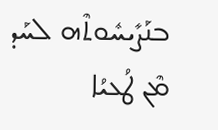ܒܢܰܨܺܝܚܽܘܬܶܗ ܠܚܰܕ ܡܶܢ ܛܳܥܝܳܐ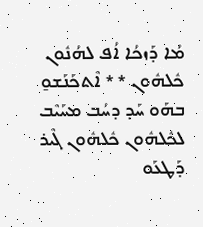ܡܳܐ ܕܰܙܟܳܐ ܐܳܦ ܠܗܳܢܽܘܢ ܟܽܠܗܽܘܢ * * ܐܶܬܟܰܢܰܫܘ̱ ܒܗܰܘ ܚܰܕ ܕܚܳܒ ܡܚܰܝܶܒ ܠܟܽܠܗܽܘܢ ܟܽܠܗܽܘܢ ܓܶܝܪ ܕܰܛܥܰܘ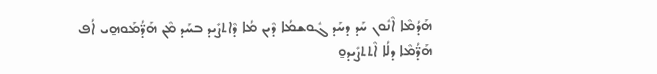ܗܰܕܳܡܶܐ ܐܶܢܽܘܢ ܚܰܕ ܕܚܰܕ ܓܽܘܫܡܳܐ ܕܶܝܢ ܡܳܐ ܕܶܐܬܨܺܝܕ ܒܚܰܕ ܡܶܢ ܗܰܕ̈ܳܡܰܘܗ̱ܝ ܐܳܦ ܗܰܕ̈ܳܡܶܐ ܕܠܳܐ ܐܶܬܬܨܺܝܕܘ̱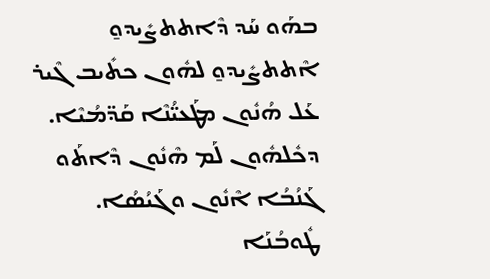ܒܗܰܘ ܚܰܕ ܕܶܐܬܬܨܺܝܕܘ̱ ܐܶܬܬܨܺܝܕܘ̱ ܠܗܽܘܢ ܟܬܺܝܒ ܓܶܝܪ ܥܰܠ ܗܳܢܽܘܢ ܡܛܰܥܝ̈ܳܢܶܐ ܩܰܕ̈ܡܳܝܶܐ. ܕܟܽܠܗܽܘܢ ܠܰܡ ܗܶܢܽܘܢ ܕܶܐܬܰܘ ܓܰܢܳܒܳܐ ܐܶܢܽܘܢ ܘܓܰܝܳܣܳܐ. ܛܽܘܒܳܢܰܐ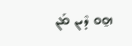ܗ̱ܘ ܕܶܝܢ ܡܰܢ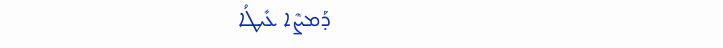ܕܰܡܨܶܐ ܥܺܝܛܳܐ